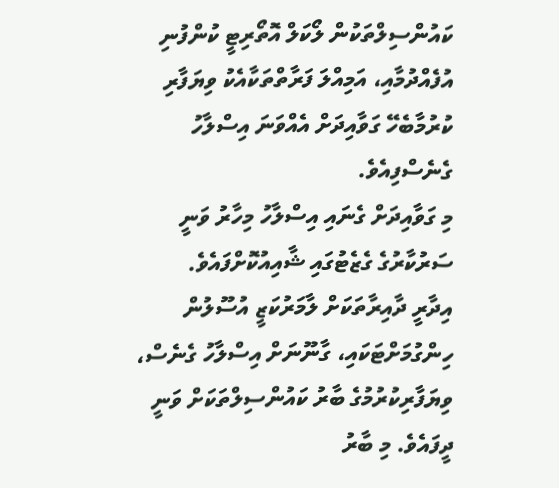ކައުންސިލްތަކުން ލޯކަލް އޮތޯރިޓީ ކުންފުނި އުފެއްދުމާއި، އަމިއްލަ ފަރާތްތަކާއެކު ވިޔަފާރި ކުރުމާބެހޭ ގަވާއިދަށް އެއްވަނަ އިސްލާހު ގެނެސްފިއެވެ.
މި ގަވާއިދަށް ގެނައި އިސްލާހު މިހާރު ވަނީ ސަރުކާރުގެ ގެޒެޓުގައި ޝާއިއުކޮށްފައެވެ.
އިދާރީ ދާއިރާތަކަށް ލާމަރުކަޒީ އުސޫލުން ހިންގުމަށްޓަކައި، ގާނޫނަށް އިސްލާހު ގެނެސް، ވިޔަފާރިކުރުމުގެ ބާރު ކައުންސިލްތަކަށް ވަނީ ދީފައެވެ. މި ބާރު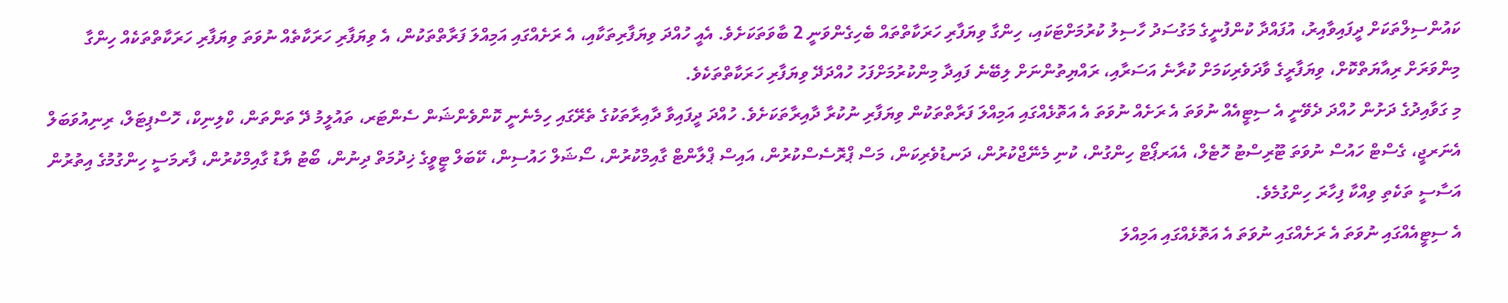ކައުންސިލްތަކަށް ދީފައިވާއިރު، އުފައްދާ ކުންފުނީގެ މަގުސަދު ހާސިލު ކުރުމަށްޓަކައި، ހިންގާ ވިޔަފާރި ހަރަކާތްތައް ބެހިގެންވަނީ 2 ބާވަތަކަށެވެ. އެއީ ހުއްދަ ވިޔަފާރިތަކާއި، އެ ރަށެއްގައި އަމިއްލަ ފަރާތްތަކުން، އެ ވިޔަފާރި ހަރަކާތެއް ނުވަތަ ވިޔަފާރި ހަރަކާތްތަކެއް ހިންގާ މިންވަރަށް ރިއާޔަތްކޮށް، ވިޔަފާރީގެ ވާދަވެރިކަމަށް ކުރާނެ އަސަރާއި، ރައްޔިތުންނަށް ލިބޭނެ ފައިދާ މިންކުރުމަށްފަހު ހުއްދަދޭ ވިޔަފާރި ހަރަކާތްތަކެވެ.
މި ގަވާއިދުގެ ދަށުން ހުއްދަ ދެވޭނީ އެ ސިޓީއެއް ނުވަތަ އެ ރަށެއް ނުވަތަ އެ އަތޮޅެއްގައި އަމިއްލަ ފަރާތްތަކުން ވިޔަފާރި ނުކުރާ ދާއިރާތަކަށެވެ. ހުއްދަ ދީފައިވާ ދާއިރާތަކުގެ ތެރޭގައި ހިމެނެނީ ކޮންވެންޝަން ސެންޓަރ، ތައުލީމު ދޭ ތަންތަން، ކްލިނިކް، ހޮސްޕިޓަލް، ރިނިއުވަބަލް އެނަރޖީ، ގެސްޓް ހައުސް ނުވަތަ ޓޫރިސްޓު ހޮޓެލް، އެއަރޕޯޓް ހިންގުން، ކުނި މެނޭޖްކުރުން، ދަނޑުވެރިކަން، މަސް ޕްރޮސެސްކުރުން، އައިސް ޕްލާންޓް ގާއިމްކުރުން، ސޯޝަލް ހައުސިން، ކޭބަލް ޓީވީގެ ޚިދުމަތް ދިނުން، ބޯޓު ޔާޑު ގާއިމްކުރުން، ފާރމަސީ ހިންގުމުގެ އިތުރުން އަސާސީ ތަކެތި ވިއްކާ ފިހާރަ ހިންގުމެވެ.
އެ ސިޓީއެއްގައި ނުވަތަ އެ ރަށެއްގައި ނުވަތަ އެ އަތޮޅެއްގައި އަމިއްލަ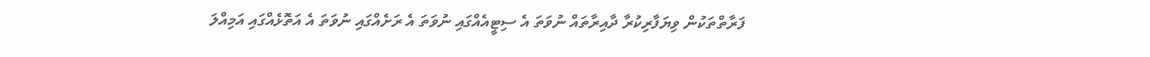ފަރާތްތަކުން ވިޔަފާރިކުރާ ދާއިރާތައް ނުވަތަ އެ ސިޓީއެއްގައި ނުވަތަ އެ ރަށެއްގައި ނުވަތަ އެ އަތޮޅެއްގައި އަމިއްލަ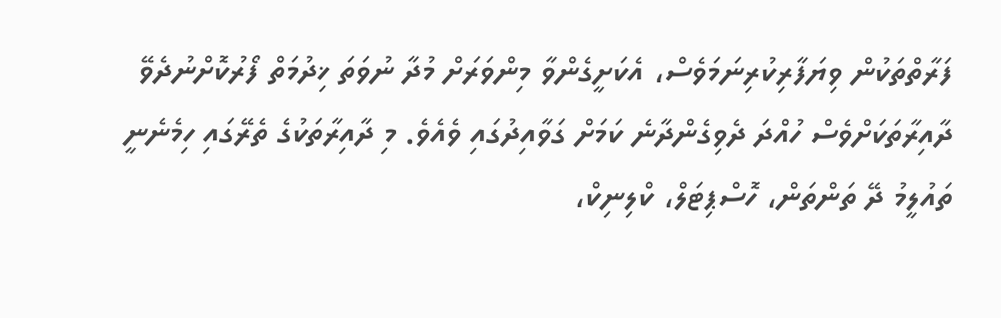ފަރާތްތަކުން ވިޔަފާރިކުރިނަމަވެސް، އެކަށީގެންވާ މިންވަރަށް މުދާ ނުވަތަ ޚިދުމަތް ފޯރުކޮށްނުދެވޭ ދާއިރާތަކަށްވެސް ހުއްދަ ދެވިގެންދާނެ ކަމަށް ގަވާއިދުގައި ވެއެވެ. މި ދާއިރާތަކުގެ ތެރޭގައި ހިމެނެނީ ތައުލީމު ދޭ ތަންތަން، ހޮސްޕިޓަލް، ކްލިނިކް،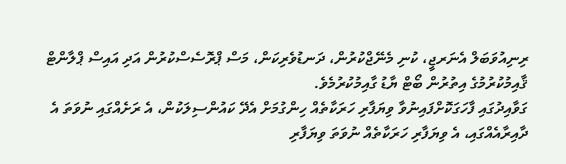ރިނިއުވަބަލް އެނަރޖީ، ކުނި މެނޭޖްކުރުން، ދަނޑުވެރިކަން، މަސް ޕްރޮސެސްކުރުން އަދި އައިސް ޕްލާންޓް ޤާއިމުކުރުމުގެ އިތުރުން ބޯޓް ޔާޑު ގާއިމުކުރުމެވެ.
ގަވާއިދުގައި ފާހަގަކޮށްފައިނުވާ ވިޔަފާރި ހަރަކާތެއް ހިންގުމަށް އެދޭ ކައުންސިލަކުން، އެ ރަށެއްގައި ނުވަތަ އެ ދާއިރާއެއްގައި، އެ ވިޔަފާރި ހަރަކާތެއް ނުވަތަ ވިޔަފާރި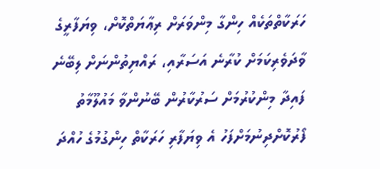ހަރަކާތްތަކެއް ހިންގާ މިންވަރަށް ރިޢާޔަތްކޮށް، ވިޔަފާރީގެ ވާދަވެރިކަމަށް ކުރާނެ އަސަރާއި، ރައްޔިތުންނަށް ލިބޭނެ ފައިދާ މިންކުރުމަށް ސަރުކާރުން ބޭނުންވާ މައުލޫމާތު ފޯރުކޮށްދިނުމަށްފަހު އެ ވިޔަފާރި ހަރަކާތް ހިންގުމުގެ ހުއްދަ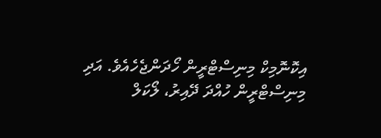އިކޮނޮމިކް މިނިސްޓްރީން ހޯދަންޖެހެއެވެ. އަދި މިނިސްޓްރީން ހުއްދަ ދޭއިރު، ލޯކަލް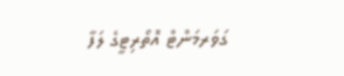ގަވަރމަންޓް އޮތޯރިޓީގެ ލަފާ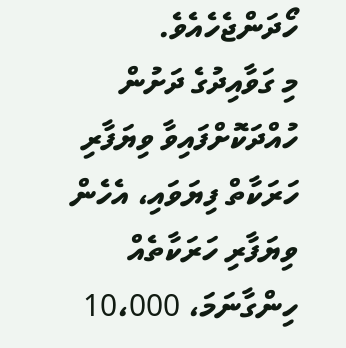ހޯދަންޖެހެއެވެ.
މި ގަވާއިދުގެ ދަށުން ހުއްދަކޮށްފައިވާ ވިޔަފާރި ހަރަކާތް ފިޔަވައި، އެހެން ވިޔަފާރި ހަރަކާތެއް ހިންގާނަމަ، 10،000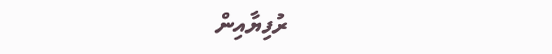ރުފިޔާއިން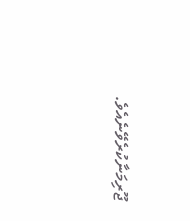ޖޫރިމަނާކުރެވޭނެއެވެ.